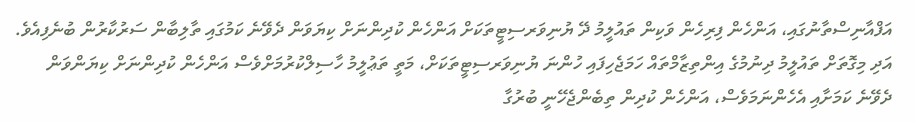އަފްއާނިސްތާނުގައި، އަންހެން ފިރިހެން ވަކިން ތައުލީމު ދޭ ޔުނިވަރސިޓީތަކަށް އަންހެން ކުދިންނަށް ކިޔަވަން ދެވޭނެ ކަމުގައި ތާލިބާން ސަރުކާރުން ބުނެފިއެވެ.
އަދި މިގޮތަށް ތައުލީމު ދިނުމުގެ އިންތިޒާމްތައް ހަމަޖެހިފައި ހުންނަ ޔުނިވަރސިޓީތަކަށް، މަތީ ތަޢުލީމު ހާސިލްކުރުމަށްވެސް އަންހެން ކުދިންނަށް ކިޔަންވަން ދެވޭނެ ކަމަށާއި އެހެންނަމަވެސް، އަންހެން ކުދިން ތިބެންޖެހޭނީ ބުރުގާ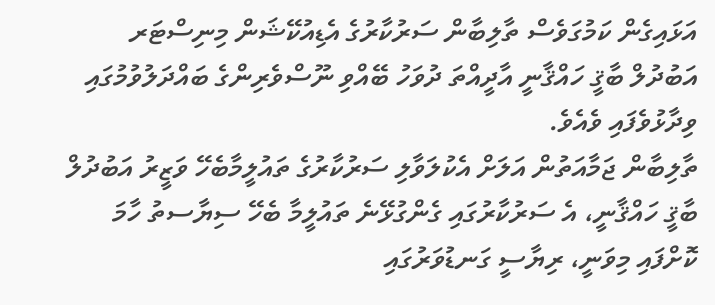އަޅައިގެން ކަމުގަވެސް ތާލިބާން ސަރުކާރުގެ އެޑިއުކޭޝަން މިނިސްޓަރ އަބުދުލް ބާޤީ ހައްޤާނީ އާދީއްތަ ދުވަހު ބޭއްވި ނޫސްވެރިންގެ ބައްދަލުވުމުގައި ވިދާޅުވެފައި ވެއެވެ.
ތާލިބާން ޖަމާއަތުން އަލަށް އެކުލަވާލި ސަރުކާރުގެ ތައުލީމާބެހޭ ވަޒީރު އަބުދުލް ބާޤީ ހައްޤާނީ، އެ ސަރުކާރުގައި ގެންގުޅޭނެ ތައުލީމާ ބެހޭ ސިޔާސތު ހާމަ ކޮށްފައި މިވަނީ، ރިޔާސީ ގަނޑުވަރުގައި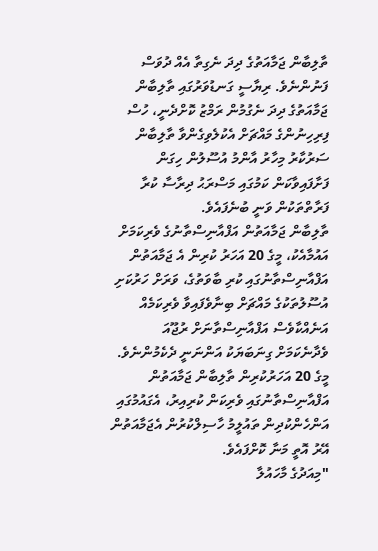ތާލިބާން ޖަމާއަތުގެ ދިދަ ނެގިތާ އެއް ދުވަސް ފަނުންނެވެ. ރިޔާސީ ގަނޑުވަރުގައި ތާލިބާން ޖަމާއަތުގެ ދިދަ ނެގުމުން ރަމްޒު ކޮށްދެނީ، ހުސް ފިރިހިނުންގެ މައްޗަށް އެކުލެވިގެންވާ ތާލިބާން ސަރުކާރު މިހާރު އާންމު އުސޫލުން ހިގަން ފަށާފައިވާކަން ކަމުގައި މަސްރަޙު ދިރާސާ ކުރާ ފަރާތްތަކުން ވަނީ ބުނެފައެވެ.
ތާލިބާން ޖަމާއަތުން އަފްއާނިސްތާނުގެ ވެރިކަމަށް އައުމާއެކު، މީގެ 20 އަހަރު ކުރިން އެ ޖަމާއަތުން އަފްއާނިސްތާނުގައި ކުރި ބާވަތުގެ، ވަރަށް ހަރުކަށި އުސޫލުތަކުގެ މައްޗަށް ބިނާވެފައިވާ ވެރިކަމެއް އަނެއްކާވެސް އަފްއާނިސްތާނަށް ރުޖޫއަ ވެދާނެކަމަށް ގިނަބަޔަކު އަންނަނީ ދެކެމުންނެވެ. މީގެ 20 އަހަރުކުރިން ތާލިބާން ޖަމާއަތުން އަފްއާނިސްތާނުގައި ވެރިކަން ކުރިއިރު، އެގައުމުގައި އަންހެންކުދިން ތައުލީމު ހާސިލްކުރުން އެޖަމާއަތުން އޭރު އޮތީ މަނާ ކޮށްފައެވެ.
"މިއަދުގެ މާހައުލާ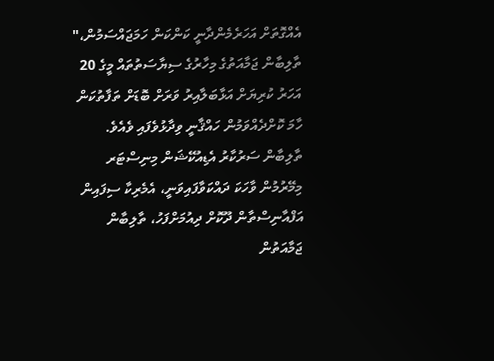އެއްގޮތަށް އަހަރެމެންދާނީ ކަންކަން ހަމަޖައްސަމުން،" ތާލިބާން ޖަމާއަތުގެ މިހާރުގެ ސިޔާސަތުތައް މީގެ 20 އަހަރު ކުރިޔަށް އަޅާބަލާއިރު ވަރަށް ބޮޑަށް ތަފާތުކަން ހާމަ ކޮށްދެއްވަމުން ހައްޤާނީ ވިދާޅުވެފައި ވެއެވެ.
ތާލިބާން ސަރުކާރު އެޑިއުކޭޝަން މިނިސްޓަރ މިމޭރުމުން ވާހަކަ ދައްކަވާފައިވަނީ، އެމެރިކާ ސިފައިން އަފްއާނިސްތާން ދޫކޮށް ދިއުމަށްފަހު، ތާލިބާން ޖަމާއަތުން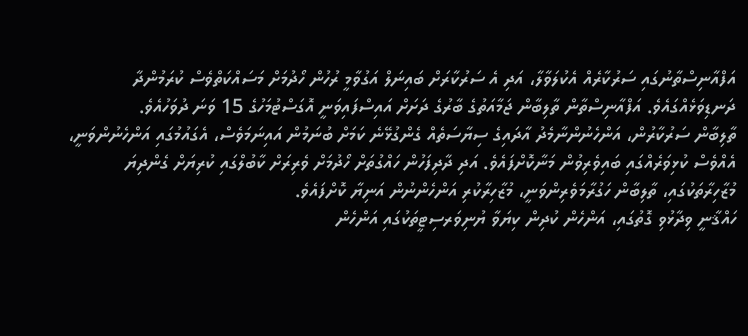އަފްއާނިސްތާނުގައި ސަރުކާރެއް އެކުލަވާލާ، އަދި އެ ސަރުކާރަށް ބައިނަލް އަގުވާމީ ރުހުން ހޯދުމަށް މަސައްކަތްވެސް ކުރަމުންދާ ދަނޑިވަޅެއްގައެވެ. އަފްއާނިސްތާން ތާލިބާން ޖަމާއަތުގެ ބާރުގެ ދަށަށް އައިސްފައިވަނީ އޮގަސްޓުމަހުގެ 15 ވަނަ ދުވަހުއެވެ.
ތާލިބާން ސަރުކާރުން، އަންހެނުންނާމެދު އާދައިގެ ސިޔާސަތެއް ގެންގުޅޭނެ ކަމަށް ބުނަމުން އައިނަމަވެސް، އެގައުމުގައި އަންހެނުންވަނީ، އެއްވެސް ކުޅިވަރެއްގައި ބައިވެރިވުން މަނާކޮށްފައެވެ. އަދި ދާދިފަހުން ހައްގުތަށް ހޯދުމަށް ވެރިރަށް ކާބުލްގައި ކުރިޔަށް ގެންދިޔަ މުޒާހިރާތަކުގައި، ތާލިބާން ހަގުރާމަވެރިންވަނީ، މުޒާހިރާކުރި އަންހެންނުން އަނިޔާ ކޮށްފައެވެ.
ހައްޤާނީ ވިދާޅުވި ގޮތުގައި، އަންހެން ކުދިން ކިޔަވާ ޔުނިވަރސިޓީތަކުގައި އަންހެން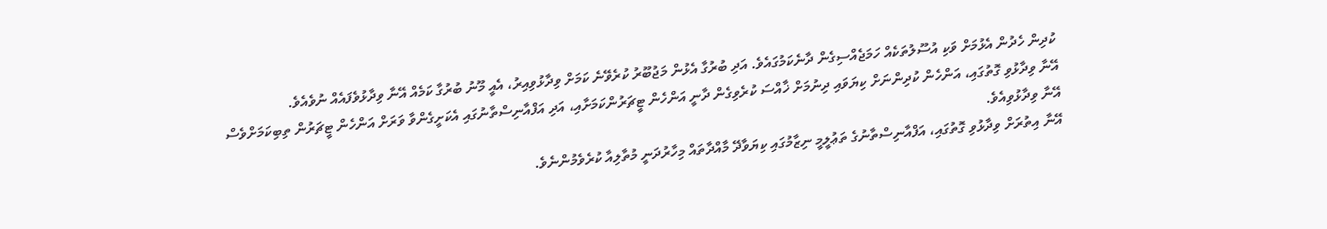ކުދިން ހެދުން އެޅުމަށް ވަކި އުސޫލުތަކެއް ހަމަޖެއްސިގެން ދާނެކަމުގައެވެ. އަދި ބުރުގާ އެޅުން މަޖުބޫރު ކުރެވޭނެ ކަމަށް ވިދާޅުވިއިރު، އެއީ މޫނު ބުރުގާ ކަމެއް އޭނާ ވިދާޅުވެފައެއް ނުވެއެވެ.
އޭނާ ވިދާޅުވި ގޮތުގައި، އަންހެން ކުދިންނަށް ކިޔަވައި ދިނުމަށް ޚާއްސަ ކުރެވިގެން ދާނީ އަންހެން ޓީޗަރުންކަމަށާއި، އަދި އަފްއާނިސްތާނުގައި އެކަށީގެންވާ ވަރަށް އަންހެން ޓީޗަރުން ތިބިކަމަށްވެސް އޭނާ ވިދާޅުވިއެވެ.
އޭނާ އިތުރަށް ވިދާޅުވި ގޮތުގައި، އަފްއާނިސްތާނުގެ ތަޢުލީމީ ނިޒާމުގައި ކިޔަވާދޭ މާއްދާތައް މިހާރުދަނީ މުތާލިއާ ކުރެވެމުންނެވެ.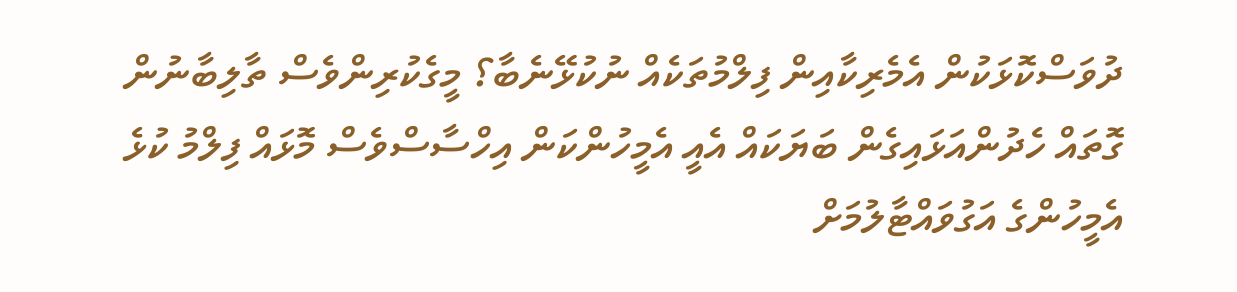ދުވަސްކޮޅަކުން އެމެރިކާއިން ފިލްމުތަކެއް ނުކުޅޭނެބާ؟ މީގެކުރިންވެސް ތާލިބާނުން ގޮތައް ހެދުންއަޅައިގެން ބަޔަކައް އެއީ އެމީހުންކަން އިހްސާސްވެސް މޮޅައް ފިލްމު ކުޅެ އެމީހުންގެ އަގުވައްޓާލުމަށް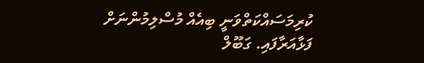ކުރިމަސައްކަތްވަނީ ބިއެއް މުސްލިމުންނަށް ފަޅާއަރާފައި. ގަބޫލް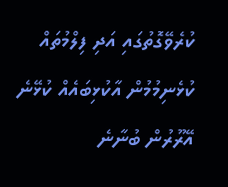ކުރެވޭގޮތުގައި އަދި ފިލްމުތައް ކުޅެނިމުމުން އާކުޅިބައެއް ކުޅޭނެ އޭރޫރުން ބުނާނެ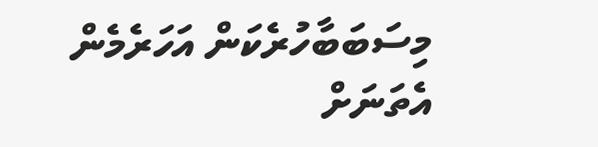މިސަބަބާހުރެކަން އަހަރެމެން އެތަނަށް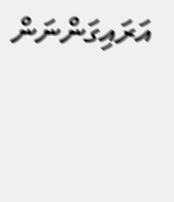އަރައިގަންނަން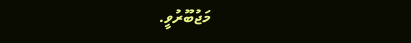މަޖުބޫރުވީ.